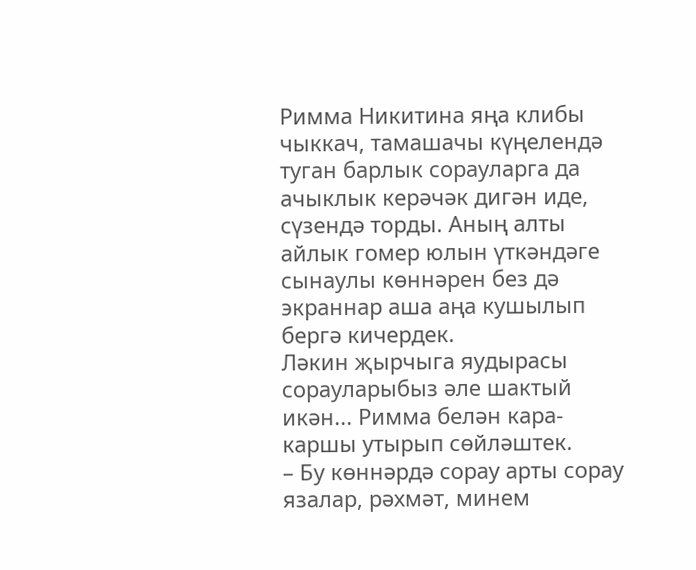Римма Никитина яңа клибы чыккач, тамашачы күңелендә туган барлык сорауларга да ачыклык керәчәк дигән иде, сүзендә торды. Аның алты айлык гомер юлын үткәндәге сынаулы көннәрен без дә экраннар аша аңа кушылып бергә кичердек.
Ләкин җырчыга яудырасы сорауларыбыз әле шактый икән... Римма белән кара-каршы утырып сөйләштек.
– Бу көннәрдә сорау арты сорау язалар, рәхмәт, минем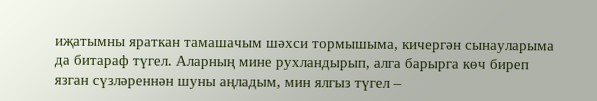иҗатымны яраткан тамашачым шәхси тормышыма, кичергән сынауларыма да битараф түгел. Аларның мине рухландырып, алга барырга көч биреп язган сүзләреннән шуны аңладым, мин ялгыз түгел –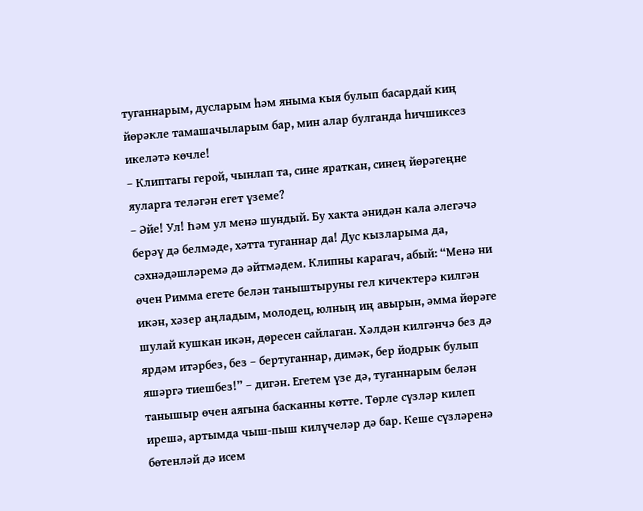туганнарым, дусларым һәм яныма кыя булып басардай киң йөрәкле тамашачыларым бар, мин алар булганда һичшиксез икеләтә көчле!
– Клиптагы герой, чынлап та, сине яраткан, синең йөрәгеңне яуларга теләгән егет үземе?
– Әйе! Ул! Һәм ул менә шундый. Бу хакта әнидән кала әлегәчә берәү дә белмәде, хәтта туганнар да! Дус кызларыма да, сәхнәдәшләремә дә әйтмәдем. Клипны карагач, абый: “Менә ни өчен Римма егете белән таныштыруны гел кичектерә килгән икән, хәзер аңладым, молодец, юлның иң авырын, әмма йөрәге шулай кушкан икән, дөресен сайлаган. Хәлдән килгәнчә без дә ярдәм итәрбез, без – бертуганнар, димәк, бер йодрык булып яшәргә тиешбез!” – дигән. Егетем үзе дә, туганнарым белән танышыр өчен аягына басканны көтте. Төрле сүзләр килеп ирешә, артымда чыш-пыш килүчеләр дә бар. Кеше сүзләренә бөтенләй дә исем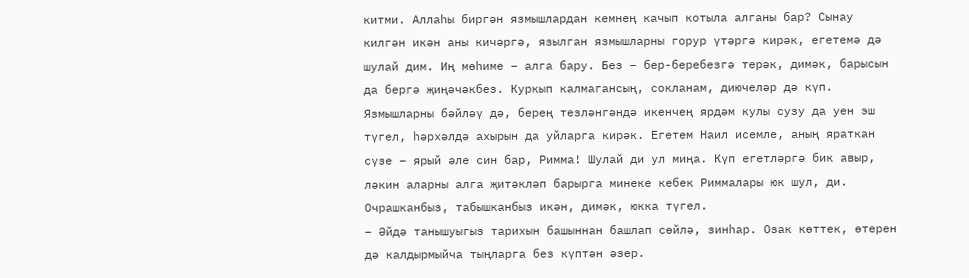китми. Аллаһы биргән язмышлардан кемнең качып котыла алганы бар? Сынау килгән икән аны кичәргә, язылган язмышларны горур үтәргә кирәк, егетемә дә шулай дим. Иң мөһиме – алга бару. Без – бер-беребезгә терәк, димәк, барысын да бергә җиңәчәкбез. Куркып калмагансың, сокланам, диючеләр дә күп. Язмышларны бәйләү дә, берең тезләнгәндә икенчең ярдәм кулы сузу да уен эш түгел, һәрхәлдә ахырын да уйларга кирәк. Егетем Наил исемле, аның яраткан сүзе – ярый әле син бар, Римма! Шулай ди ул миңа. Күп егетләргә бик авыр, ләкин аларны алга җитәкләп барырга минеке кебек Риммалары юк шул, ди. Очрашканбыз, табышканбыз икән, димәк, юкка түгел.
– Әйдә танышуыгыз тарихын башыннан башлап сөйлә, зинһар. Озак көттек, өтерен дә калдырмыйча тыңларга без күптән әзер.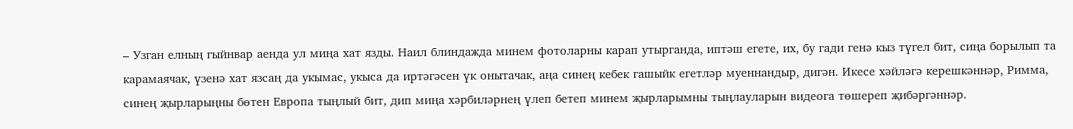– Узган елның гыйнвар аенда ул миңа хат язды. Наил блиндажда минем фотоларны карап утырганда, иптәш егете, их, бу гади генә кыз түгел бит, сиңа борылып та карамаячак, үзенә хат язсаң да укымас, укыса да иртәгәсен үк онытачак, аңа синең кебек гашыйк егетләр муеннандыр, дигән. Икесе хәйләгә керешкәннәр, Римма, синең җырларыңны бөтен Европа тыңлый бит, дип миңа хәрбиләрнең үлеп бетеп минем җырларымны тыңлауларын видеога төшереп җибәргәннәр.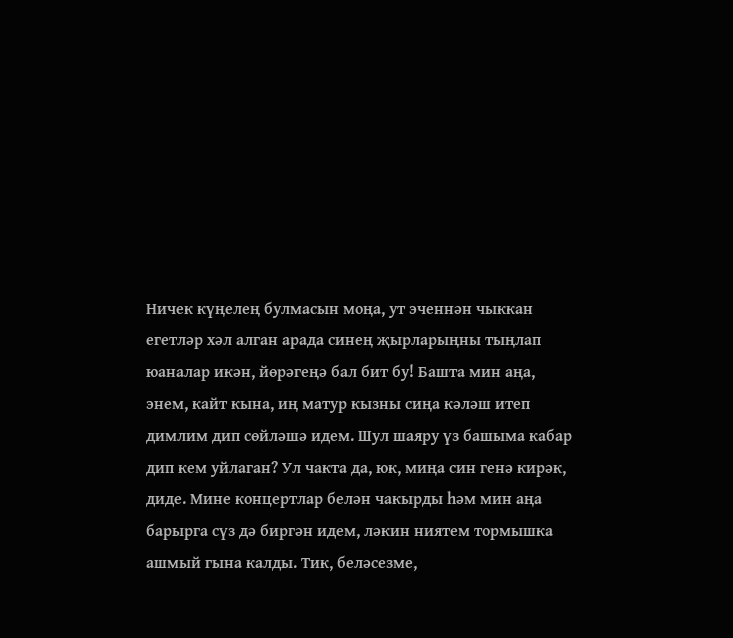Ничек күңелең булмасын моңа, ут эченнән чыккан егетләр хәл алган арада синең җырларыңны тыңлап юаналар икән, йөрәгеңә бал бит бу! Башта мин аңа, энем, кайт кына, иң матур кызны сиңа кәләш итеп димлим дип сөйләшә идем. Шул шаяру үз башыма кабар дип кем уйлаган? Ул чакта да, юк, миңа син генә кирәк, диде. Мине концертлар белән чакырды һәм мин аңа барырга сүз дә биргән идем, ләкин ниятем тормышка ашмый гына калды. Тик, беләсезме,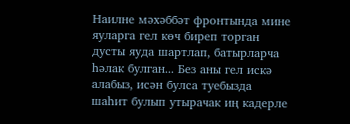Наилне мәхәббәт фронтында мине яуларга гел көч биреп торган дусты яуда шартлап, батырларча һәлак булган... Без аны гел искә алабыз, исән булса туебызда шаһит булып утырачак иң кадерле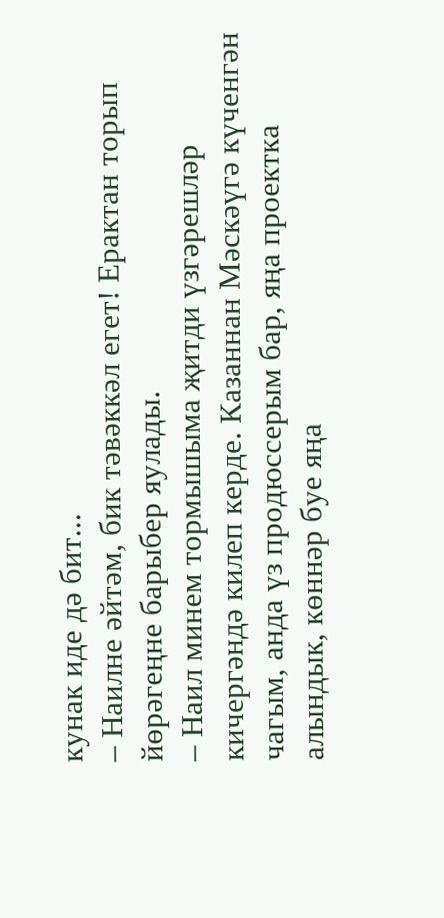кунак иде дә бит...
– Наилне әйтәм, бик тәвәккәл егет! Ерактан торып йөрәгеңне барыбер яулады.
– Наил минем тормышыма җитди үзгәрешләр кичергәндә килеп керде. Казаннан Мәскәүгә күченгән чагым, анда үз продюссерым бар, яңа проектка алындык, көннәр буе яңа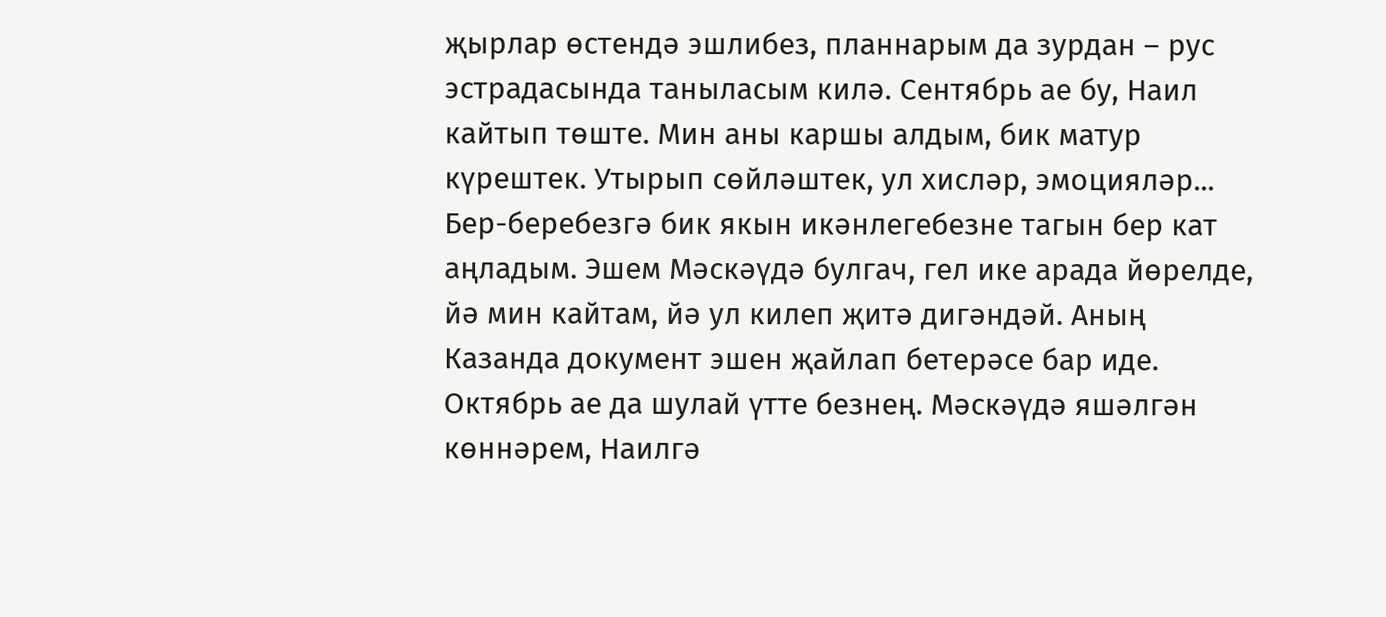җырлар өстендә эшлибез, планнарым да зурдан – рус эстрадасында таныласым килә. Сентябрь ае бу, Наил кайтып төште. Мин аны каршы алдым, бик матур күрештек. Утырып сөйләштек, ул хисләр, эмоцияләр... Бер-беребезгә бик якын икәнлегебезне тагын бер кат аңладым. Эшем Мәскәүдә булгач, гел ике арада йөрелде, йә мин кайтам, йә ул килеп җитә дигәндәй. Аның Казанда документ эшен җайлап бетерәсе бар иде. Октябрь ае да шулай үтте безнең. Мәскәүдә яшәлгән көннәрем, Наилгә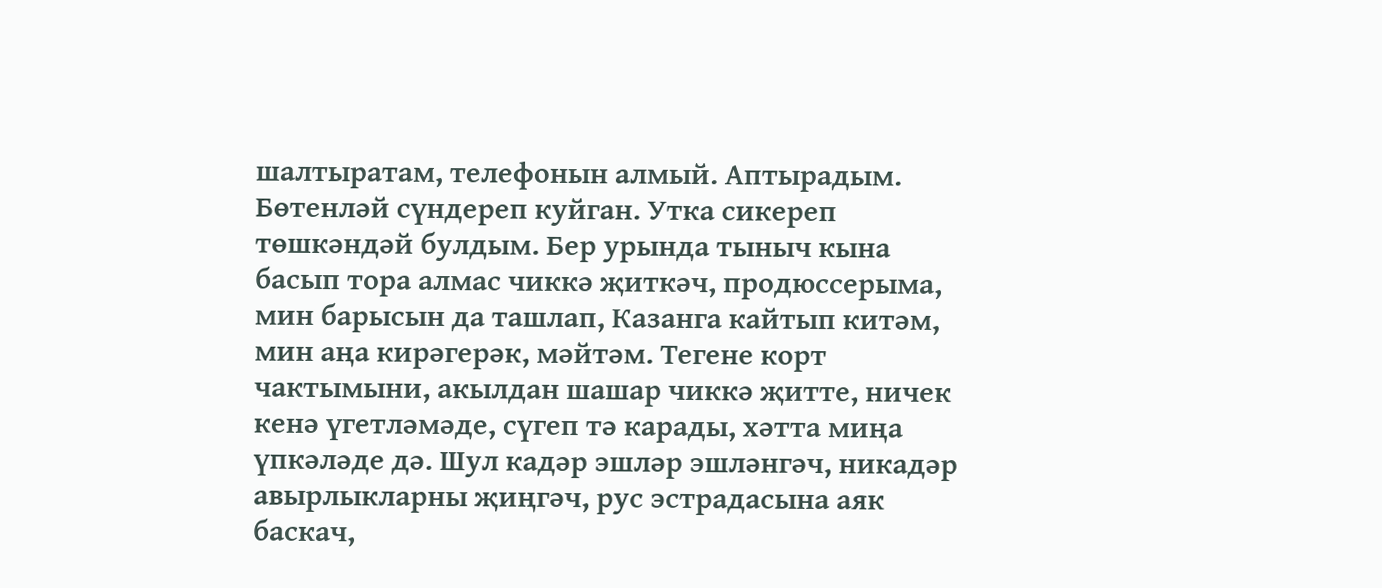шалтыратам, телефонын алмый. Аптырадым. Бөтенләй сүндереп куйган. Утка сикереп төшкәндәй булдым. Бер урында тыныч кына басып тора алмас чиккә җиткәч, продюссерыма, мин барысын да ташлап, Казанга кайтып китәм, мин аңа кирәгерәк, мәйтәм. Тегене корт чактымыни, акылдан шашар чиккә җитте, ничек кенә үгетләмәде, сүгеп тә карады, хәтта миңа үпкәләде дә. Шул кадәр эшләр эшләнгәч, никадәр авырлыкларны җиңгәч, рус эстрадасына аяк баскач,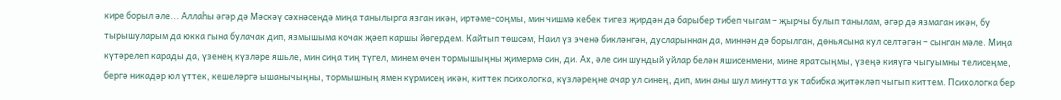кире борыл әле... Аллаһы әгәр дә Мәскәү сәхнәсендә миңа танылырга язган икән, иртәме-соңмы, мин чишмә кебек тигез җирдән дә барыбер тибеп чыгам – җырчы булып танылам, әгәр дә язмаган икән, бу тырышуларым да юкка гына булачак дип, язмышыма кочак җәеп каршы йөгердем. Кайтып төшсәм, Наил үз эченә бикләнгән, дусларыннан да, миннән дә борылган, дөньясына кул селтәгән – сынган мәле. Миңа күтәрелеп карады да, үзенең күзләре яшьле, мин сиңа тиң түгел, минем өчен тормышыңны җимермә син, ди. Ах, әле син шундый уйлар белән яшисенмени, мине яратсыңмы, үзеңә кияүгә чыгуымны телисеңме, бергә никадәр юл үттек, кешеләргә ышанычыңны, тормышның ямен күрмисең икән, киттек психологка, күзләреңне ачар ул синең, дип, мин аны шул минутта ук табибка җитәкләп чыгып киттем. Психологка бер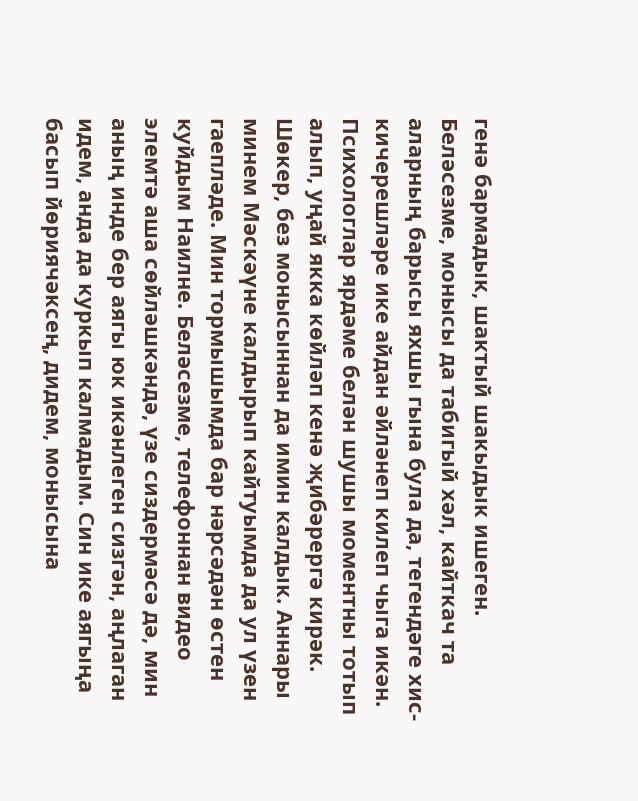генә бармадык, шактый шакыдык ишеген. Беләсезме, монысы да табигый хәл, кайткач та аларның барысы яхшы гына була да, тегендәге хис-кичерешләре ике айдан әйләнеп килеп чыга икән. Психологлар ярдәме белән шушы моментны тотып алып, уңай якка көйләп кенә җибәрергә кирәк. Шөкер, без монысыннан да имин калдык. Аннары минем Мәскәүне калдырып кайтуымда да ул үзен гаепләде. Мин тормышымда бар нәрсәдән өстен куйдым Наилне. Беләсезме, телефоннан видео элемтә аша сөйләшкәндә, үзе сиздермәсә дә, мин аның инде бер аягы юк икәнлеген сизгән, аңлаган идем, анда да куркып калмадым. Син ике аягыңа басып йөриячәксең, дидем, монысына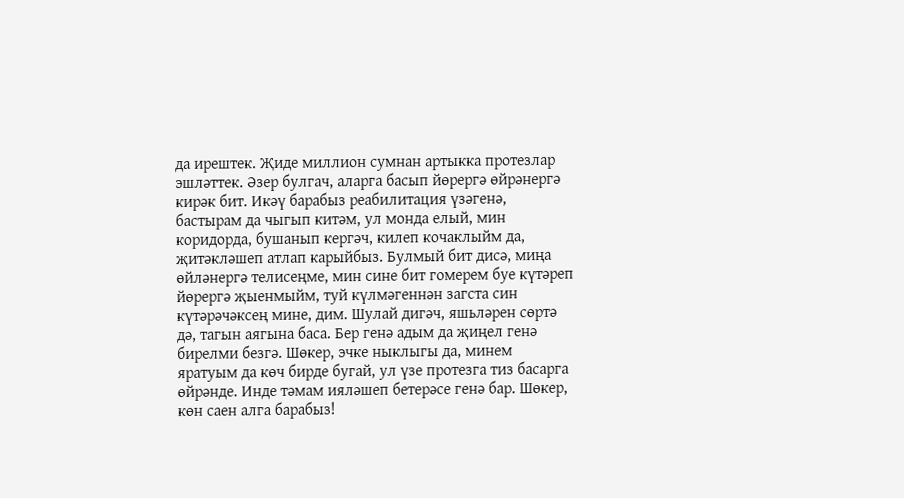да ирештек. Җиде миллион сумнан артыкка протезлар эшләттек. Әзер булгач, аларга басып йөрергә өйрәнергә кирәк бит. Икәү барабыз реабилитация үзәгенә, бастырам да чыгып китәм, ул монда елый, мин коридорда, бушанып кергәч, килеп кочаклыйм да, җитәкләшеп атлап карыйбыз. Булмый бит дисә, миңа өйләнергә телисеңме, мин сине бит гомерем буе күтәреп йөрергә җыенмыйм, туй күлмәгеннән загста син күтәрәчәксең мине, дим. Шулай дигәч, яшьләрен сөртә дә, тагын аягына баса. Бер генә адым да җиңел генә бирелми безгә. Шөкер, эчке ныклыгы да, минем яратуым да көч бирде бугай, ул үзе протезга тиз басарга өйрәнде. Инде тәмам ияләшеп бетерәсе генә бар. Шөкер, көн саен алга барабыз!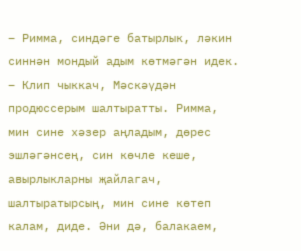– Римма, синдәге батырлык, ләкин синнән мондый адым көтмәгән идек.
– Клип чыккач, Мәскәүдән продюссерым шалтыратты. Римма, мин сине хәзер аңладым, дөрес эшләгәнсең, син көчле кеше, авырлыкларны җайлагач, шалтыратырсың, мин сине көтеп калам, диде. Әни дә, балакаем,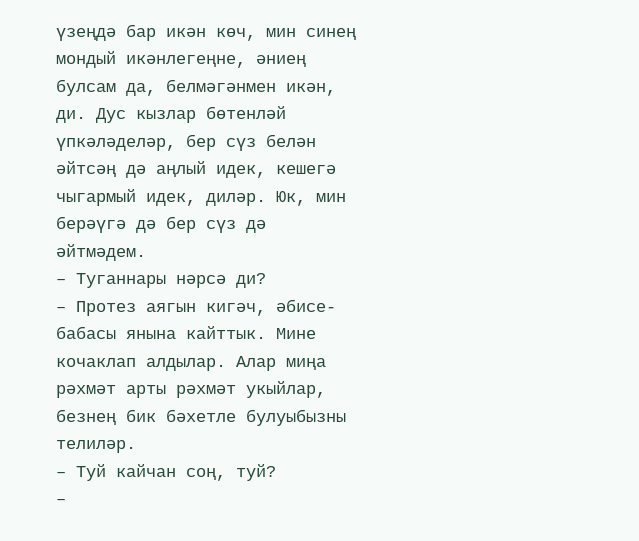үзеңдә бар икән көч, мин синең мондый икәнлегеңне, әниең булсам да, белмәгәнмен икән, ди. Дус кызлар бөтенләй үпкәләделәр, бер сүз белән әйтсәң дә аңлый идек, кешегә чыгармый идек, диләр. Юк, мин берәүгә дә бер сүз дә әйтмәдем.
– Туганнары нәрсә ди?
– Протез аягын кигәч, әбисе-бабасы янына кайттык. Мине кочаклап алдылар. Алар миңа рәхмәт арты рәхмәт укыйлар, безнең бик бәхетле булуыбызны телиләр.
– Туй кайчан соң, туй?
–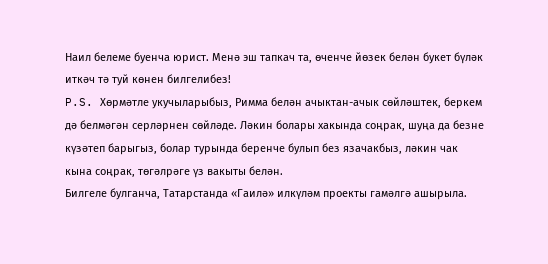Наил белеме буенча юрист. Менә эш тапкач та, өченче йөзек белән букет бүләк иткәч тә туй көнен билгелибез!
P.S. Хөрмәтле укучыларыбыз, Римма белән ачыктан-ачык сөйләштек, беркем дә белмәгән серләрнен сөйләде. Ләкин болары хакында соңрак, шуңа да безне күзәтеп барыгыз, болар турында беренче булып без язачакбыз, ләкин чак кына соңрак, төгәлрәге үз вакыты белән.
Билгеле булганча, Татарстанда «Гаилә» илкүләм проекты гамәлгә ашырыла.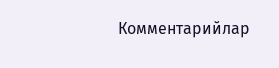Комментарийлар